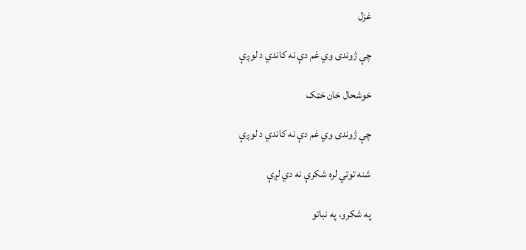غزل

چې ژوندی وي غم دې نه کاندي د لوږې

خوشحال خان خټک

چې ژوندی وي غم دې نه کاندي د لوږې

شنه توتي لره شکرې نه دي لږې

په شکرو، په نباتو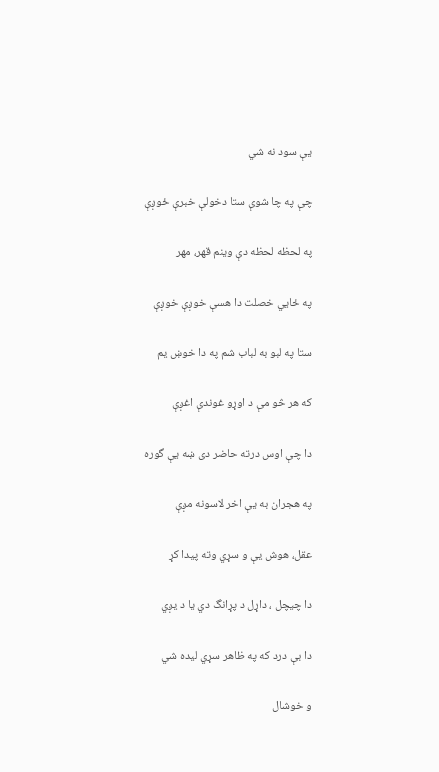يې سود نه شي

چې په چا شوې ستا دخولې خبرې ځوږې

په لحظه لحظه دې وينم قهر، مهر

په ځايي خصلت دا هسې خوږې خوږې

ستا په لبو به لباب شم په دا خوښ يم

که هر څو مې د اوړو غوندې اغږې

دا چې اوس درته حاضر دی ښه يې گوره

په هجران به يې اخر لاسونه مږې

عقل، هوش يې و سړي وته پيدا کړ

دا چيچل ، داړل د پړانگ دي يا د يږي

دا بې درد که په ظاهر سړي ليده شي

و خوشال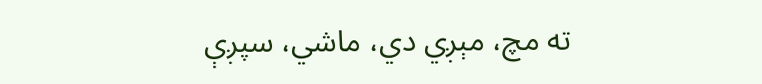ته مچ، مېږي دي، ماشي، سپږې